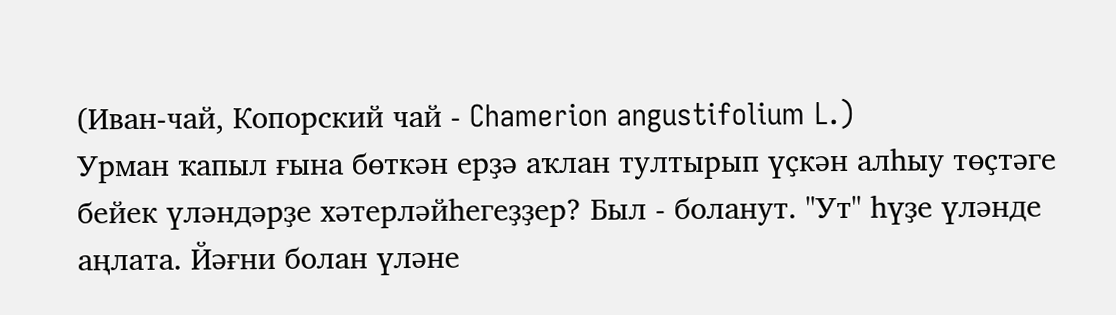(Иван-чай, Копорский чай - Chamerion angustifolium L.)
Урман ҡапыл ғына бөткән ерҙә аҡлан тултырып үҫкән алһыу төҫтәге бейек үләндәрҙе хәтерләйһегеҙҙер? Был - боланут. "Ут" һүҙе үләнде аңлата. Йәғни болан үләне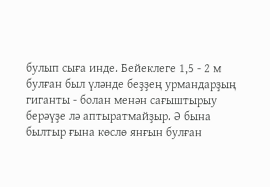булып сыға инде. Бейеклеге 1,5 - 2 м булған был үләнде беҙҙең урмандарҙың гиганты - болан менән сағыштырыу берәүҙе лә аптыратмайҙыр. Ә бына былтыр ғына көслө янғын булған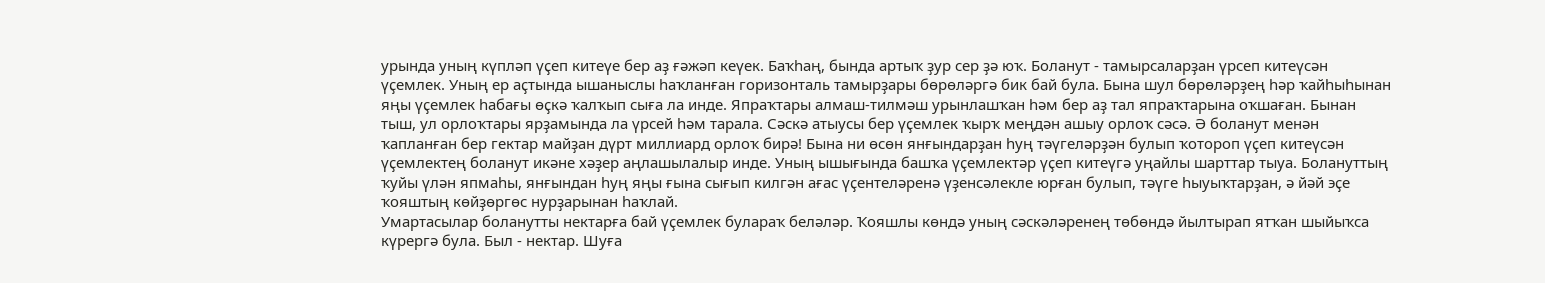урында уның күпләп үҫеп китеүе бер аҙ ғәжәп кеүек. Баҡһаң, бында артыҡ ҙур сер ҙә юҡ. Боланут - тамырсаларҙан үрсеп китеүсән үҫемлек. Уның ер аҫтында ышаныслы һаҡланған горизонталь тамырҙары бөрөләргә бик бай була. Бына шул бөрөләрҙең һәр ҡайһыһынан яңы үҫемлек һабағы өҫкә ҡалҡып сыға ла инде. Япраҡтары алмаш-тилмәш урынлашҡан һәм бер аҙ тал япраҡтарына оҡшаған. Бынан тыш, ул орлоҡтары ярҙамында ла үрсей һәм тарала. Сәскә атыусы бер үҫемлек ҡырҡ меңдән ашыу орлоҡ сәсә. Ә боланут менән ҡапланған бер гектар майҙан дүрт миллиард орлоҡ бирә! Бына ни өсөн янғындарҙан һуң тәүгеләрҙән булып ҡотороп үҫеп китеүсән үҫемлектең боланут икәне хәҙер аңлашылалыр инде. Уның ышығында башҡа үҫемлектәр үҫеп китеүгә уңайлы шарттар тыуа. Болануттың ҡуйы үлән япмаһы, янғындан һуң яңы ғына сығып килгән ағас үҫентеләренә үҙенсәлекле юрған булып, тәүге һыуыҡтарҙан, ә йәй эҫе ҡояштың көйҙөргөс нурҙарынан һаҡлай.
Умартасылар боланутты нектарға бай үҫемлек булараҡ беләләр. Ҡояшлы көндә уның сәскәләренең төбөндә йылтырап ятҡан шыйыҡса күрергә була. Был - нектар. Шуға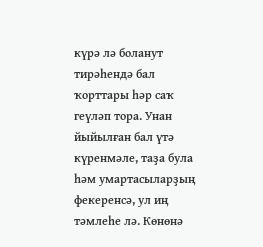күрә лә боланут тирәһендә бал ҡорттары һәр саҡ геүләп тора. Унан йыйылған бал үтә күренмәле, таҙа була һәм умартасыларҙың фекеренсә, ул иң тәмлеһе лә. Көнөнә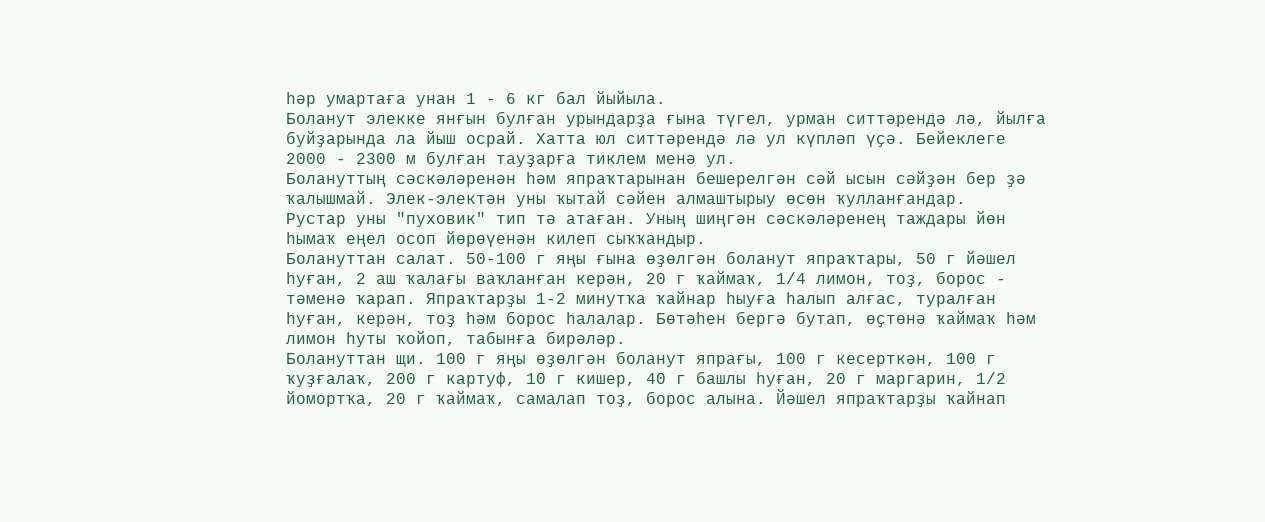һәр умартаға унан 1 - 6 кг бал йыйыла.
Боланут элекке янғын булған урындарҙа ғына түгел, урман ситтәрендә лә, йылға буйҙарында ла йыш осрай. Хатта юл ситтәрендә лә ул күпләп үҫә. Бейеклеге 2000 - 2300 м булған тауҙарға тиклем менә ул.
Болануттың сәскәләренән һәм япраҡтарынан бешерелгән сәй ысын сәйҙән бер ҙә ҡалышмай. Элек-электән уны ҡытай сәйен алмаштырыу өсөн ҡулланғандар.
Рустар уны "пуховик" тип тә атаған. Уның шиңгән сәскәләренең таждары йөн һымаҡ еңел осоп йөрөүенән килеп сыҡҡандыр.
Болануттан салат. 50-100 г яңы ғына өҙөлгән боланут япраҡтары, 50 г йәшел һуған, 2 аш ҡалағы ваҡланған керән, 20 г ҡаймаҡ, 1/4 лимон, тоҙ, борос - тәменә ҡарап. Япраҡтарҙы 1-2 минутҡа ҡайнар һыуға һалып алғас, туралған һуған, керән, тоҙ һәм борос һалалар. Бөтәһен бергә бутап, өҫтөнә ҡаймаҡ һәм лимон һуты ҡойоп, табынға бирәләр.
Болануттан щи. 100 г яңы өҙөлгән боланут япрағы, 100 г кесерткән, 100 г ҡуҙғалаҡ, 200 г картуф, 10 г кишер, 40 г башлы һуған, 20 г маргарин, 1/2 йомортҡа, 20 г ҡаймаҡ, самалап тоҙ, борос алына. Йәшел япраҡтарҙы ҡайнап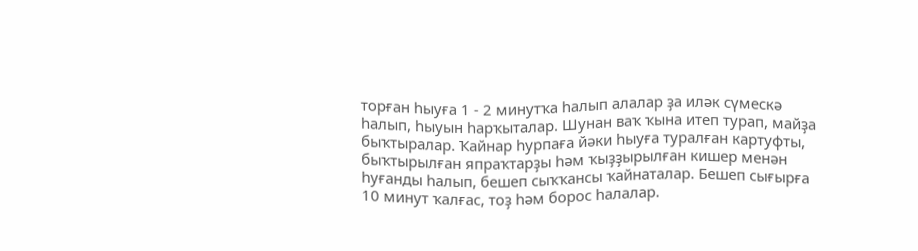торған һыуға 1 - 2 минутҡа һалып алалар ҙа иләк сүмескә һалып, һыуын һарҡыталар. Шунан ваҡ ҡына итеп турап, майҙа быҡтыралар. Ҡайнар һурпаға йәки һыуға туралған картуфты, быҡтырылған япраҡтарҙы һәм ҡыҙҙырылған кишер менән һуғанды һалып, бешеп сыҡҡансы ҡайнаталар. Бешеп сығырға 10 минут ҡалғас, тоҙ һәм борос һалалар.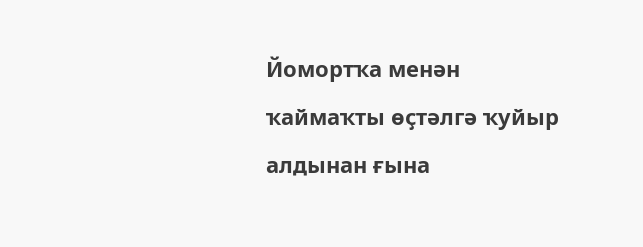Йомортҡа менән ҡаймаҡты өҫтәлгә ҡуйыр алдынан ғына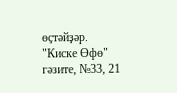өҫтәйҙәр.
"Киске Өфө" гәзите, №33, 21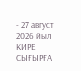- 27 август 2026 йыл
КИРЕ СЫҒЫРҒА